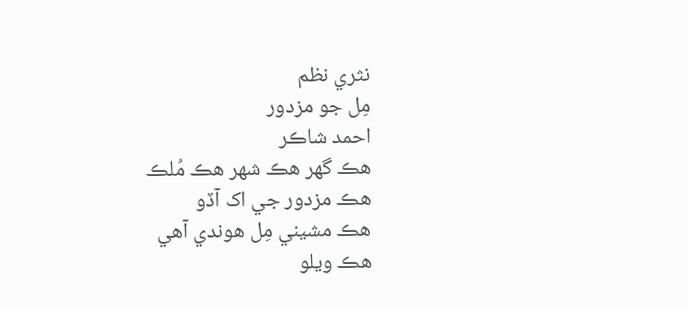نثري نظم
مِل جو مزدور
احمد شاڪر
هڪ گهر هڪ شهر هڪ مُلڪ
هڪ مزدور جي اک آڏو
هڪ مشيني مِل هوندي آهي
هڪ ويلو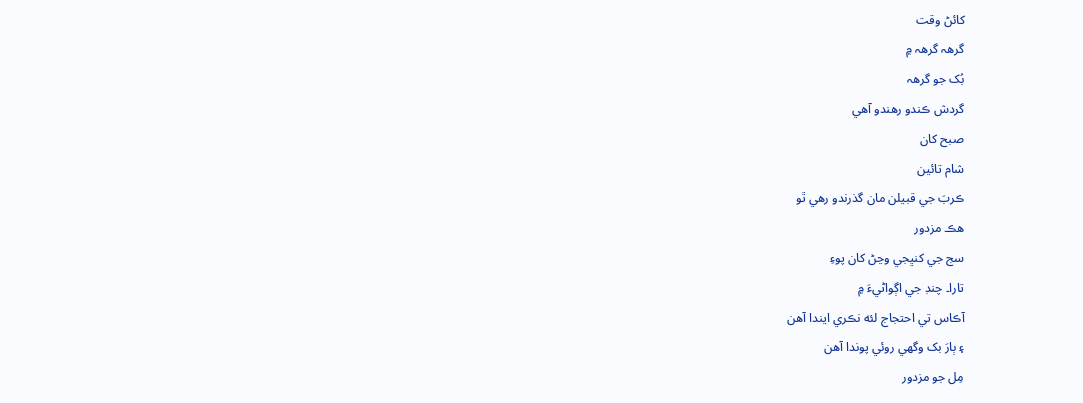کائڻ وقت
گرھہ گرھہ ۾
بُک جو گرهہ
گردش ڪندو رهندو آهي
صبح کان
شام تائين
ڪربَ جي قبيلن مان گذرندو رهي ٿو
هڪ مزدور
سج جي کنڀجي وڃڻ کان پوءِ
تارا۔ چنڊ جي اڳواڻيءَ ۾
آڪاس تي احتجاج لئه نڪري ايندا آهن
۽ ٻارَ بک وگهي روئي پوندا آهن
مِل جو مزدور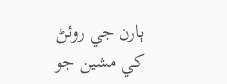ٻارن جي روئڻ کي مشين جو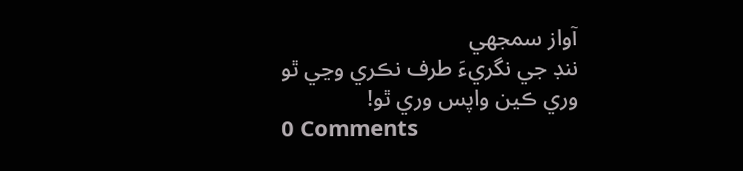آواز سمجهي
ننڊ جي نگريءَ طرف نڪري وڃي ٿو
وري ڪين واپس وري ٿو!
0 Comments